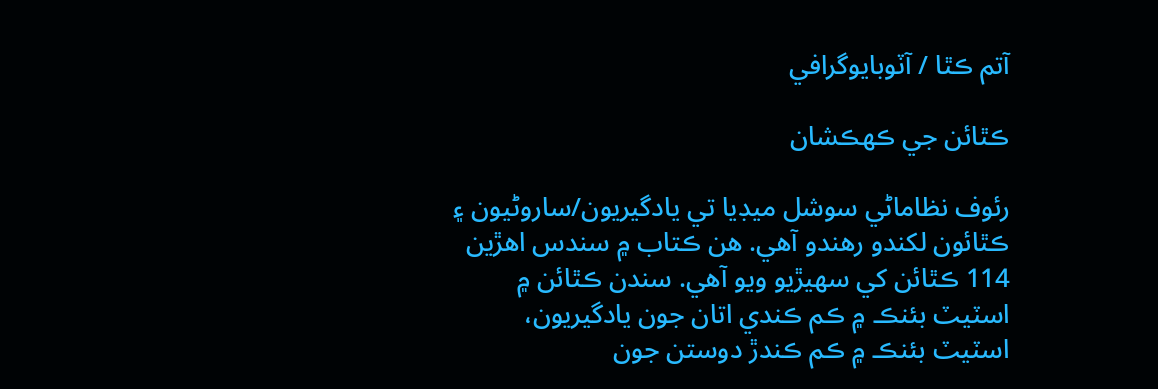آتم ڪٿا / آٽوبايوگرافي

ڪٿائن جي ڪھڪشان

رئوف نظاماڻي سوشل ميڊيا تي يادگيريون/ساروڻيون ۽ ڪٿائون لکندو رھندو آھي. ھن ڪتاب ۾ سندس اھڙين 114 ڪٿائن کي سھيڙيو ويو آھي. سندن ڪٿائن ۾ اسٽيٽ بئنڪ ۾ ڪم ڪندي اتان جون يادگيريون، اسٽيٽ بئنڪ ۾ ڪم ڪندڙ دوستن جون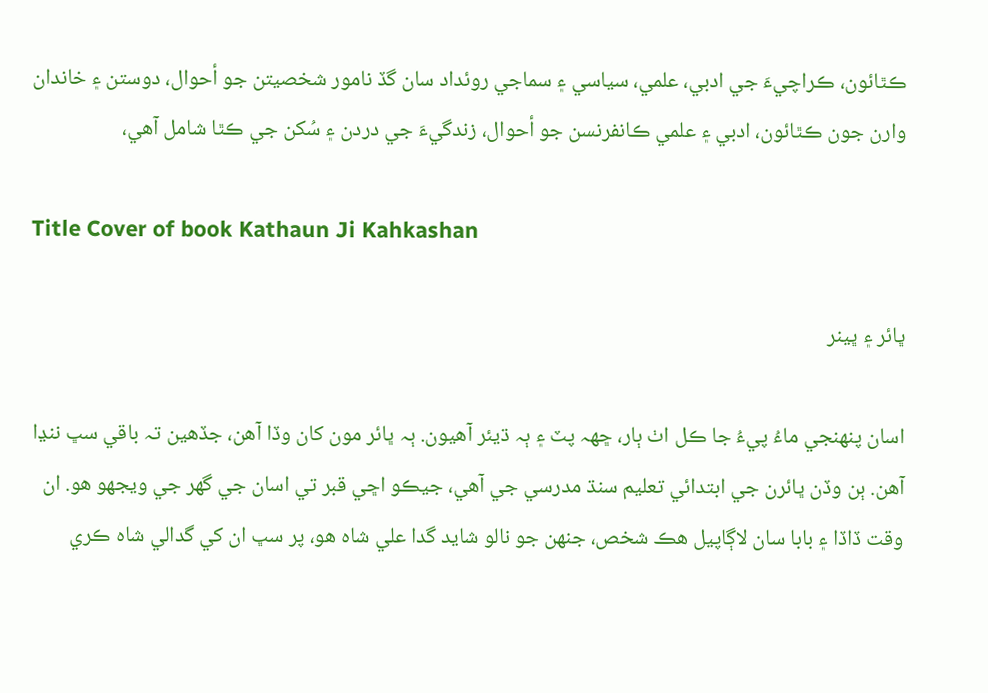ڪٿائون، ڪراچيءَ جي ادبي، علمي، سياسي ۽ سماجي روئداد سان گڏ نامور شخصيتن جو أحوال، دوستن ۽ خاندان وارن جون ڪٿائون، ادبي ۽ علمي ڪانفرنسن جو أحوال، زندگيءَ جي دردن ۽ سُکن جي ڪٿا شامل آھي،

Title Cover of book Kathaun Ji Kahkashan

ڀائر ۽ ڀينر

اسان پنھنجي ماءُ پيءُ جا ڪل اٺ ٻار، ڇهہ پٽ ۽ ٻہ ڌيئر آهيون. ٻہ ڀائر مون کان وڏا آهن، جڏهين تہ باقي سڀ ننڍا آهن. ٻن وڏن ڀائرن جي ابتدائي تعليم سنڌ مدرسي جي آهي، جيڪو اڇي قبر تي اسان جي گهر جي ويجهو هو. ان وقت ڏاڏا ۽ بابا سان لاڳاپيل هڪ شخص، جنھن جو نالو شايد گدا علي شاه هو، پر سڀ ان کي گدالي شاه ڪري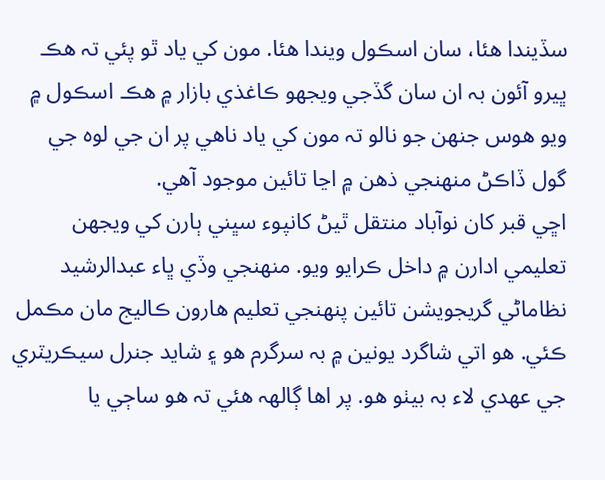سڏيندا هئا، سان اسڪول ويندا هئا. مون کي ياد ٿو پئي تہ هڪ ڀيرو آئون بہ ان سان گڏجي ويجهو ڪاغذي بازار ۾ هڪ اسڪول ۾ ويو هوس جنھن جو نالو تہ مون کي ياد ناهي پر ان جي لوه جي گول ڏاڪڻ منھنجي ذهن ۾ اڃا تائين موجود آهي.
اڇي قبر کان نوآباد منتقل ٿيڻ کانپوء سڀني ٻارن کي ويجهن تعليمي ادارن ۾ داخل ڪرايو ويو. منھنجي وڏي ڀاء عبدالرشيد نظاماڻي گريجويشن تائين پنھنجي تعليم هارون ڪاليج مان مڪمل ڪئي. هو اتي شاگرد يونين ۾ بہ سرگرم هو ۽ شايد جنرل سيڪريٽري جي عھدي لاء بہ بيٺو هو. پر اها ڳالھہ هئي تہ هو ساڄي يا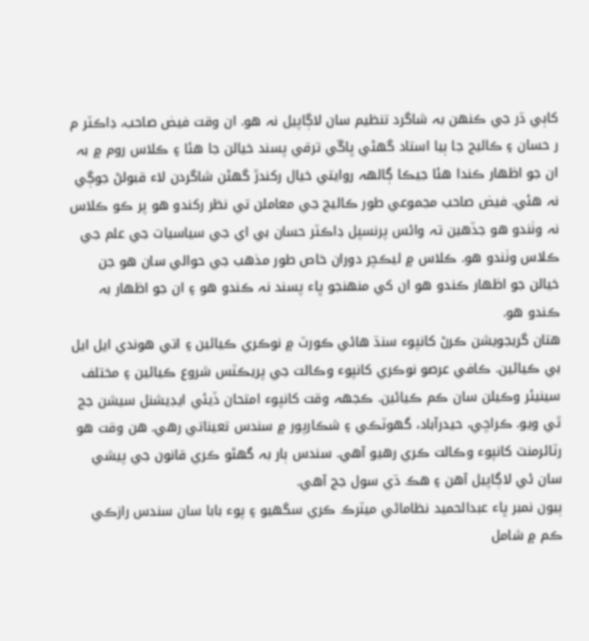کاٻي ڌر جي ڪنھن بہ شاگرد تنظيم سان لاڳاپيل نہ هو. ان وقت فيض صاحب، ڊاڪٽر م ر حسان ۽ ڪاليج جا ٻيا استاد گهڻي ڀاڱي ترقي پسند خيالن جا هئا ۽ ڪلاس روم ۾ بہ ان جو اظھار ڪندا هئا جيڪا ڳالھہ روايتي خيال رکندڙ گهڻن شاگردن لاء قبولڻ جوڳي نہ هئي. فيض صاحب مجموعي طور ڪاليج جي معاملن تي نظر رکندو هو پر ڪو ڪلاس نہ وٺندو هو جڏهين تہ وائس پرنسپل ڊاڪٽر حسان بي اي جي سياسيات جي علم جي ڪلاس وٺندو هو. ڪلاس ۾ ليڪچر دوران خاص طور مذهب جي حوالي سان هو جن خيالن جو اظھار ڪندو هو ان کي منھنجو ڀاء پسند نہ ڪندو هو ۽ ان جو اظھار بہ ڪندو هو.
هتان گريجويشن ڪرڻ کانپوء سنڌ هائي ڪورٽ ۾ نوڪري ڪيائين ۽ اتي هوندي ايل ايل بي ڪيائين. ڪافي عرصو نوڪري کانپوء وڪالت جي پريڪٽس شروع ڪيائين ۽ مختلف سينيئر وڪيلن سان ڪم ڪيائين. ڪجهہ وقت کانپوء امتحان ڏيئي ايڊيشنل سيشن جج ٿي ويو. ڪراچي، حيدرآباد، گهوٽڪي ۽ شڪارپور ۾ سندس تعيناتي رهي. هن وقت هو رٽائرمنٽ کانپوء وڪالت ڪري رهيو آهي. سندس ٻار بہ گهڻو ڪري قانون جي پيشي سان ئي لاڳاپيل آهن ۽ هڪ ڌي سول جج آهي.
ٻيون نمبر ڀاء عبدالحميد نظاماڻي ميٽرڪ ڪري سگهيو ۽ پوء بابا سان سندس رازڪي ڪم ۾ شامل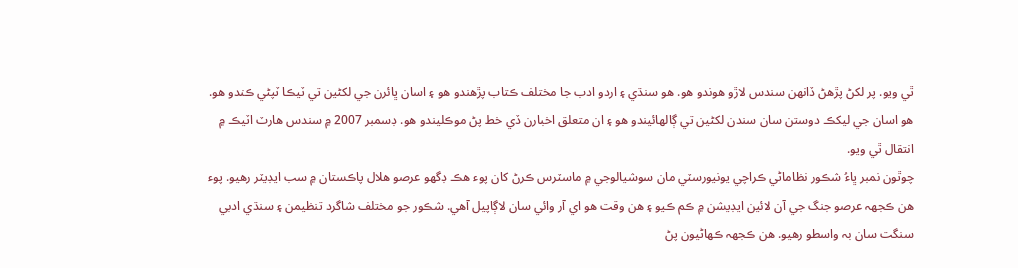ٿي ويو. پر لکڻ پڙهڻ ڏانھن سندس لاڙو هوندو هو. هو سنڌي ۽ اردو ادب جا مختلف ڪتاب پڙهندو هو ۽ اسان ڀائرن جي لکڻين تي ٽيڪا ٽپڻي ڪندو هو. هو اسان جي ليکڪ دوستن سان سندن لکڻين تي ڳالھائيندو هو ۽ ان متعلق اخبارن ڏي خط پڻ موڪليندو هو. ڊسمبر 2007 ۾ سندس هارٽ اٽيڪ ۾ انتقال ٿي ويو.
چوٿون نمبر ڀاءُ شڪور نظاماڻي ڪراچي يونيورسٽي مان سوشيالوجي ۾ ماسٽرس ڪرڻ کان پوء هڪ ڊگهو عرصو هلال پاڪستان ۾ سب ايڊيٽر رهيو. پوء هن ڪجهہ عرصو جنگ جي آن لائين ايڊيشن ۾ ڪم ڪيو ۽ هن وقت هو اي آر وائي سان لاڳاپيل آهي. شڪور جو مختلف شاگرد تنظيمن ۽ سنڌي ادبي سنگت سان بہ واسطو رهيو. هن ڪجهہ ڪھاڻيون پڻ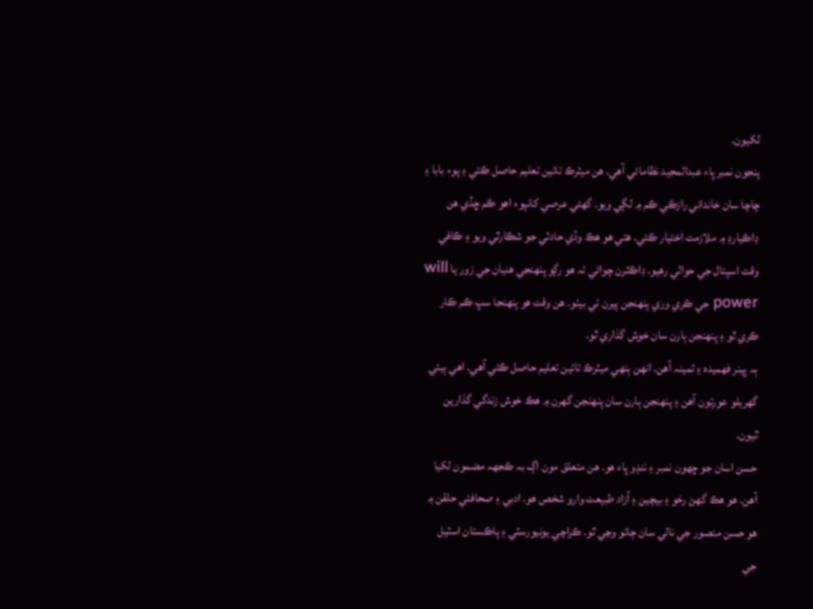لکيون.
پنجون نمبر ڀاء عبدالمجيد نظاماڻي آهي. هن ميٽرڪ تائين تعليم حاصل ڪئي ۽ پوء بابا ۽ چاچا سان خانداني رازڪي ڪم ۾ لڳي ويو. گهڻي عرصي کانپوء اهو ڪم ڇڏي هن ڊاڪيارڊ ۾ ملازمت اختيار ڪئي. هتي هو هڪ وڏي حادثي جو شڪارٿي ويو ۽ ڪافي وقت اسپتال جي حوالي رهيو. ڊاڪٽرن چواڻي تہ هو رڳو پنھنجي هنيان جي زور يا will power جي ڪري وري پنھنجن پيرن تي بيٺو. هن وقت هو پنھنجا سڀ ڪم ڪار ڪري ٿو ۽ پنھنجن ٻارن سان خوش گذاري ٿو.
ٻہ ڀينر فھميدہ ۽ ثمينہ آهن. انھن ٻنھي ميٽرڪ تائين تعليم حاصل ڪئي آهي. اهي ٻيئي گهريلو عورتون آهن ۽ پنھنجن ٻارن سان پنھنجن گهرن ۾ هڪ خوش زندگي گذارين ٿيون.
حسن اسان جو ڇھون نمبر ۽ ننڍو ڀاء هو. هن متعلق مون اڳ بہ ڪجهہ مضمون لکيا آهن. هو هڪ گهڻ رخو ۽ بيچين ۽ آزاد طبيعت وارو شخص هو. ادبي ۽ صحافتي حلقن ۾ هو حسن منصور جي نالي سان ڄاتو وڃي ٿو. ڪراچي يونيورسٽي ۽ پاڪستان اسٽيل جي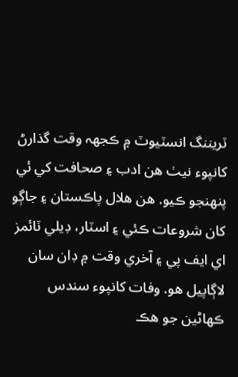ٽريننگ انسٽيوٽ ۾ ڪجهہ وقت گذارڻ کانپوء نيٺ هن ادب ۽ صحافت کي ئي پنھنجو ڪيو. هن هلال پاڪستان ۽ جاڳو کان شروعات ڪئي ۽ اسٽار، ڊيلي ٽائمز اي ايف پي ۽ آخري وقت ۾ ڊان سان لاڳاپيل هو. وفات کانپوء سندس ڪھاڻين جو هڪ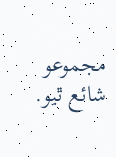مجموعو شائع ٿيو.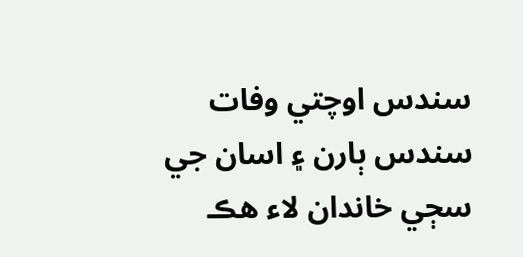سندس اوچتي وفات سندس ٻارن ۽ اسان جي سڄي خاندان لاء هڪ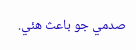صدمي جو باعث هئي.